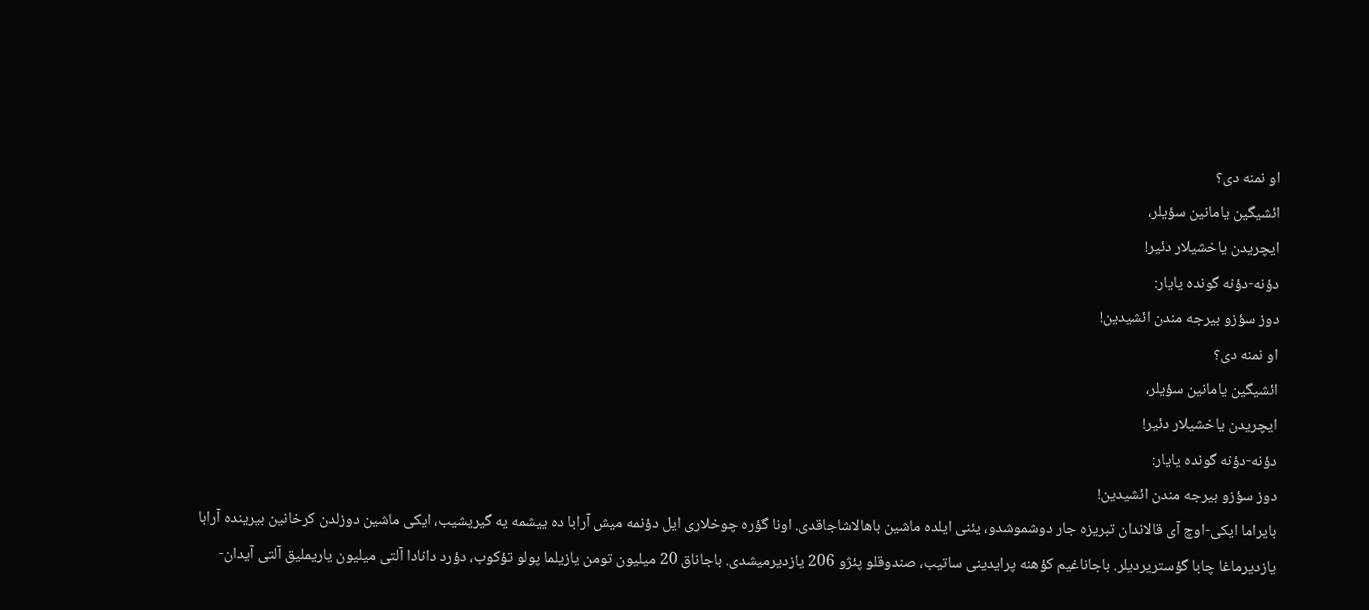او نمنه دی؟
ائشیگین یامانین سؤیلر،
ایچریدن یاخشیلار دئیر!
دؤنه-دؤنه گونده یایار:
دوز سؤزو بیرجه مندن ائشیدین!
او نمنه دی؟
ائشیگین یامانین سؤیلر،
ایچریدن یاخشیلار دئیر!
دؤنه-دؤنه گونده یایار:
دوز سؤزو بیرجه مندن ائشیدین!
بایراما ایکی-اوچ آی قالاندان تبریزه جار دوشموشدو، یئنی ایلده ماشین باهالاشاجاقدی. اونا گؤره چوخلاری ایل دؤنمه میش آرابا ده ییشمه یه گیریشیب، ایکی ماشین دوزلدن کرخانین بیرینده آرابا یازدیرماغا چابا گؤستریردیلر. باجاناغیم کؤهنه پرایدینی ساتیب، صندوقلو پئژو 206 یازدیرمیشدی. باجاناق 20 میلیون تومن یازیلما پولو تؤکوب، دؤرد دانادا آلتی میلیون یاریملیق آلتی آیدان-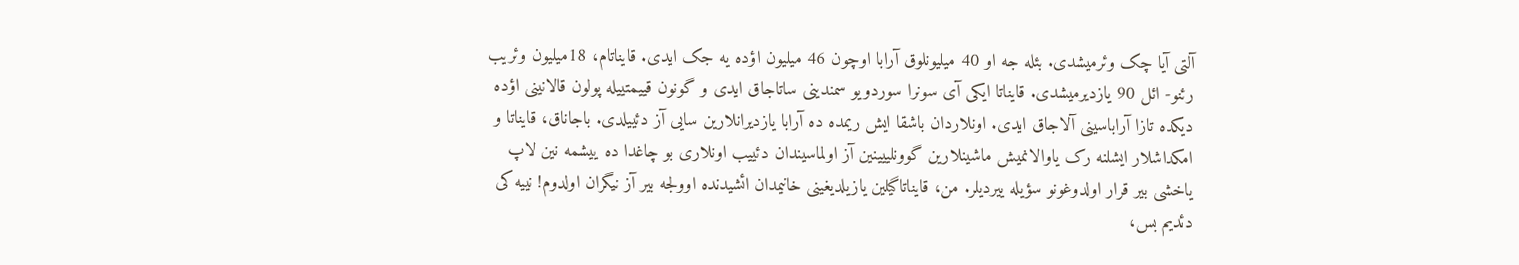آلتی آیا چک وئرمیشدی. بئله جه او 40 میلیونلوق آرابا اوچون 46 میلیون اؤده یه جک ایدی. قایناتام، 18میلیون وئریب رئنو- ائل 90 یازدیرمیشدی. قایناتا ایکی آی سونرا سوردویو سمندینی ساتاجاق ایدی و گونون قییمتییله پولون قالانینی اؤده دیکده تازا آراباسینی آلاجاق ایدی. اونلاردان باشقا ایش ریمده ده آرابا یازدیرانلارین سایی آز دئییلدی. باجاناق، قایناتا و امکداشلار ایشلنه رک یاوالانمیش ماشینلارین گوونلییینین آز اولماسیندان دئییب اونلاری بو چاغدا ده ییشمه نین لاپ یاخشی بیر قرار اولدوغونو سؤیله ییردیلر. من، قایناتاگیلین یازیلدیغینی خانیمدان ائشیدنده اوولجه بیر آز نیگران اولدوم! نییه کی دئدیم بس،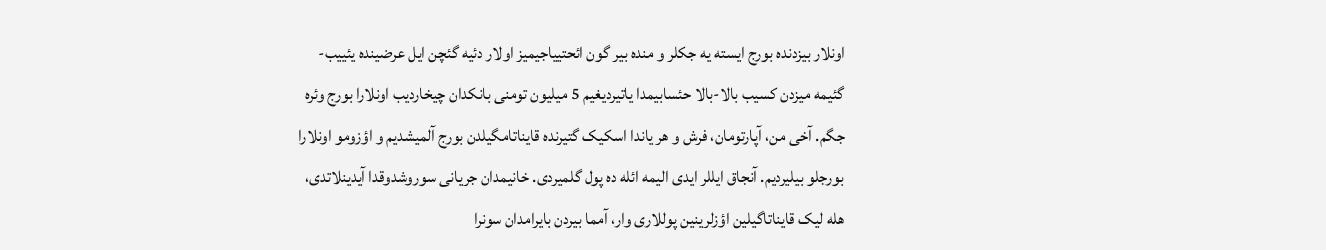اونلار بیزدنده بورج ایسته یه جکلر و منده بیر گون ائحتییاجیمیز اولار دئیه گئچن ایل عرضینده یئییب-گئیمه میزدن کسیب بالا-بالا حئسابیمدا یاتیردیغیم 5 میلیون تومنی بانکدان چیخاردیب اونلارا بورج وئره جگم. آخی من، آپارتومان، فرش و هر یاندا اسکیک گتیرنده قایناتامگیلدن بورج آلمیشدیم و اؤزومو اونلارا بورجلو بیلیردیم. آنجاق ایللر ایدی الیمه ائله ده پول گلمیردی. خانیمدان جریانی سوروشدوقدا آیدینلاتدی، هله لیک قایناتاگیلین اؤزلرینین پوللاری وار، آمما بیردن بایرامدان سونرا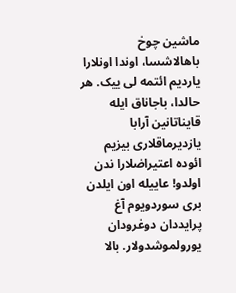ماشین چوخ باهالاشسا، اوندا اونلارا یاردیم ائتمه لی ییک. هر حالدا، باجاناق ایله قایناتانین آرابا یازدیرماقلاری بیزیم ائوده اعتیراضلارا ندن اولدو! عاییله اون ایلدن بری سوردویوم آغ پرایددان دوغرودان یورولموشدولار. بالا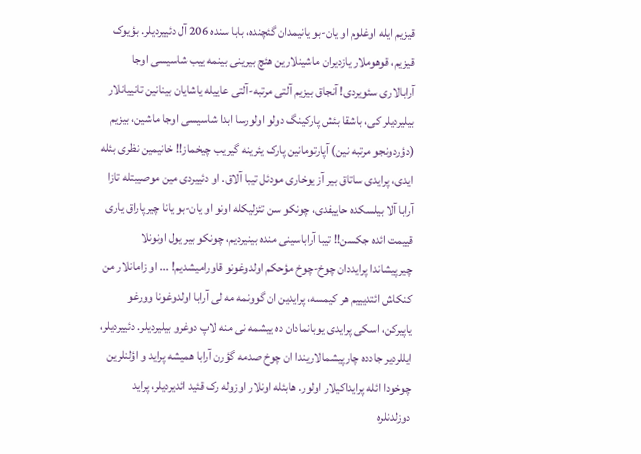قیزیم ایله اوغلوم او یان-بو یانیمدان گئچنده، بابا سنده 206 آل دئییردیلر. بؤیوک قیزیم، قوهوملار یازدیران ماشینلارین هئچ بیرینی بینمه ییب شاسیسی اوجا آرابالاری سئویردی! آنجاق بیزیم آلتی مرتبه-آلتی عاییله یاشایان بینانین تانییانلار بیلیردیلر کی، باشقا بئش پارکینگ دولو اولورسا ابدا شاسیسی اوجا ماشین، بیزیم (دؤردونجو مرتبه نین) آپارتومانین پارک یئرینه گیریب چیخماز!! خانیمین نظری بئله ایدی، پرایدی ساتاق بیر آز یوخاری مودئل تیبا آلاق. او دئییردی مین موصیبتله تازا آرابا آلا بیلسکده حاییفدی، چونکو سن تئزلیکله اونو او یان-بو یانا چیرپاراق یاری قییمت ائده جکسن!! تیبا آراباسینی منده بینیردیم، چونکو بیر یول اونونلا چیرپیشاندا پرایددان چوخ-چوخ مؤحکم اولدوغونو قاورامیشدیم! ... او زامانلار من کنکاش ائتدیییم هر کیمسه، پرایدین ان گوونمه مه لی آرابا اولدوغونا وورغو یاپیرکن، اسکی پرایدی یوبانمادان ده ییشمه نی منه لاپ دوغرو بیلیردیلر. دئییردیلر، ایللردیر جادده چارپیشمالاریندا ان چوخ صدمه گؤرن آرابا همیشه پراید و اؤلنلرین چوخودا ائله پرایداکیلار اولور. هابئله اونلار اوزوله رک قئید ائدیردیلر، پراید دوزلدنلره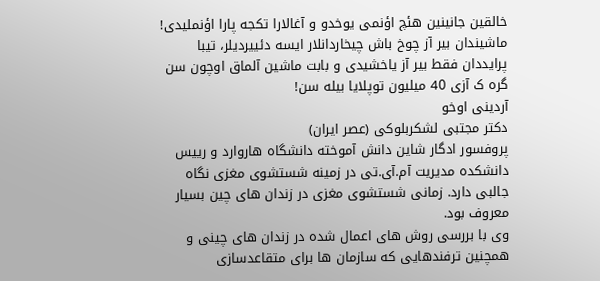خالقین جانینین هئچ اؤنمی یوخدو و آغالارا تکجه پارا اؤنملیدی! ماشیندان بیر آز چوخ باش چیخاردانلار ایسه دئییردیلر، تیبا پرایددان فقط بیر آز یاخشیدی و بابت ماشین آلماق اوچون سن گره ک آزی 40 میلیون توپلایا بیله سن!
آردینی اوخو
دکتر مجتبی لشکربلوکی (عصر ایران)
پروفسور ادگار شاین دانش آموخته دانشگاه هاروارد و رییس دانشکده مدیریت آم.آی.تی در زمینه شستشوی مغزی نگاه جالبی دارد. زمانی شستشوی مغزی در زندان های چین بسیار معروف بود.
وی با بررسی روش های اعمال شده در زندان های چینی و همچنین ترفندهایی که سازمان ها برای متقاعدسازی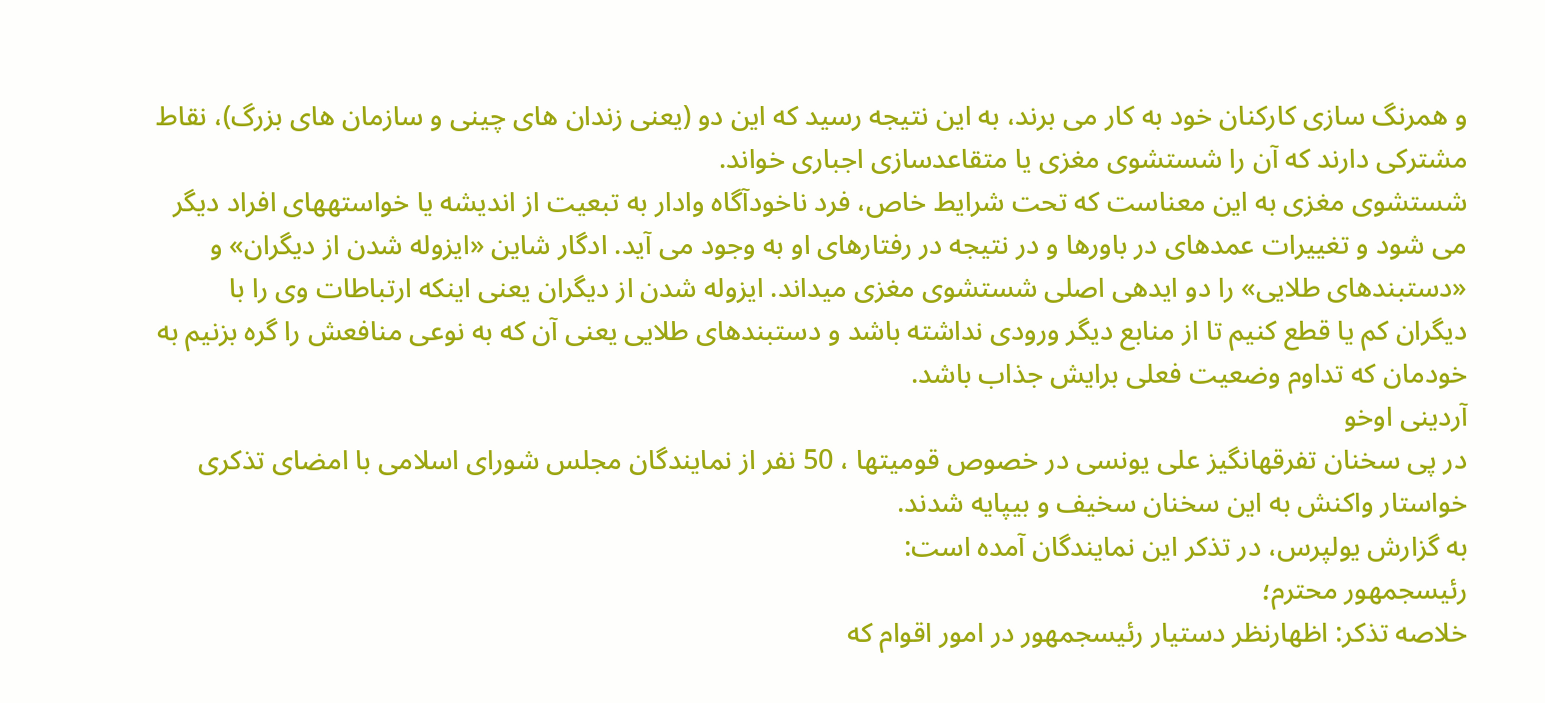و همرنگ سازی کارکنان خود به کار می برند، به این نتیجه رسید که این دو (یعنی زندان های چینی و سازمان های بزرگ)، نقاط مشترکی دارند که آن را شستشوی مغزی یا متقاعدسازی اجباری خواند.
شستشوی مغزی به این معناست که تحت شرایط خاص، فرد ناخودآگاه وادار به تبعیت از اندیشه یا خواستههای افراد دیگر می شود و تغییرات عمدهای در باورها و در نتیجه در رفتارهای او به وجود می آید. ادگار شاین «ایزوله شدن از دیگران» و «دستبندهای طلایی» را دو ایدهی اصلی شستشوی مغزی میداند. ایزوله شدن از دیگران یعنی اینکه ارتباطات وی را با دیگران کم یا قطع کنیم تا از منابع دیگر ورودی نداشته باشد و دستبندهای طلایی یعنی آن که به نوعی منافعش را گره بزنیم به خودمان که تداوم وضعیت فعلی برایش جذاب باشد.
آردینی اوخو
در پی سخنان تفرقهانگیز علی یونسی در خصوص قومیتها ، 50 نفر از نمایندگان مجلس شورای اسلامی با امضای تذکری خواستار واکنش به این سخنان سخیف و بیپایه شدند.
به گزارش یولپرس، در تذکر این نمایندگان آمده است:
رئیسجمهور محترم؛
خلاصه تذکر: اظهارنظر دستیار رئیسجمهور در امور اقوام که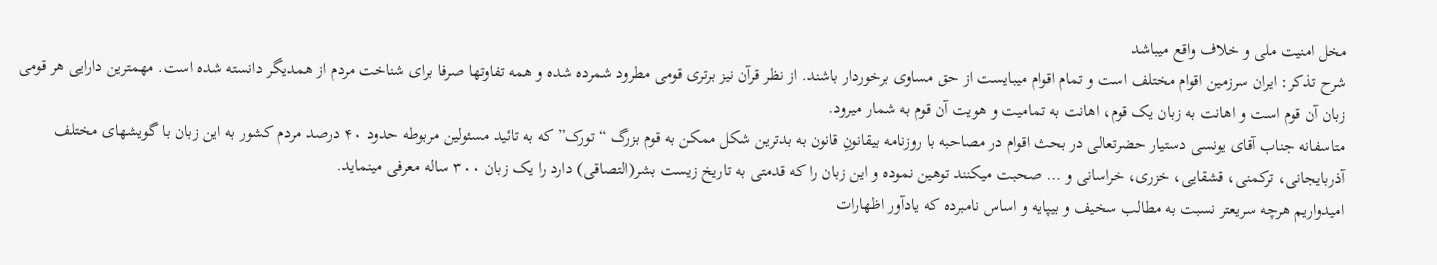مخل امنیت ملی و خلاف واقع میباشد
شرح تذکر: ایران سرزمین اقوام مختلف است و تمام اقوام میبایست از حق مساوی برخوردار باشند. از نظر قرآن نیز برتری قومی مطرود شمرده شده و همه تفاوتها صرفا برای شناخت مردم از همدیگر دانسته شده است. مهمترین دارایی هر قومی زبان آن قوم است و اهانت به زبان یک قوم، اهانت به تمامیت و هویت آن قوم به شمار میرود.
متاسفانه جناب آقای یونسی دستیار حضرتعالی در بحث اقوام در مصاحبه با روزنامه بیقانونِ قانون به بدترین شکل ممکن به قوم بزرگ “تورک” که به تائید مسئولین مربوطه حدود ۴۰ درصد مردم کشور به این زبان با گویشهای مختلف آذربایجانی، ترکمنی، قشقایی، خزری، خراسانی و … صحبت میکنند توهین نموده و این زبان را که قدمتی به تاریخ زیست بشر(التصاقی) دارد را یک زبان ۳۰۰ ساله معرفی مینماید.
امیدواریم هرچه سریعتر نسبت به مطالب سخیف و بیپایه و اساس نامبرده که یادآور اظهارات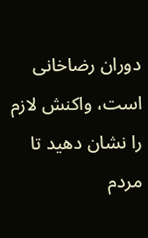دوران رضاخانی است، واکنش لازم را نشان دهید تا مردم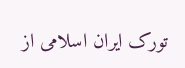تورک ایران اسلامی از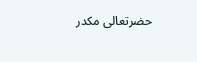حضرتعالی مکدر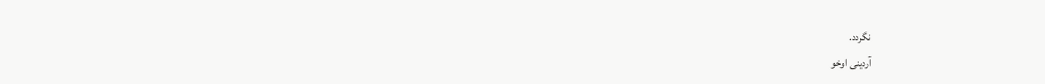نگردد.
آردینی اوخو